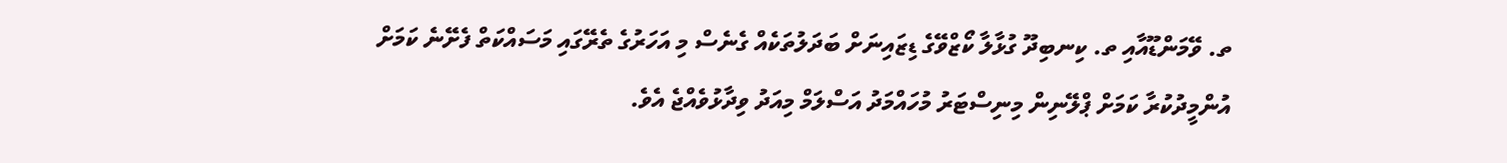ތ. ވޭމަންޑޫއާއި ތ. ކިނބިދޫ ގުޅާލާ ކޯޒްވޭގެ ޑިޒައިނަށް ބަދަލުތަކެއް ގެނެސް މި އަހަރުގެ ތެރޭގައި މަސައްކަތް ފެށޭނެ ކަމަށް އުންމީދުކުރާ ކަމަށް ޕްލޭނިން މިނިސްޓަރު މުހައްމަދު އަސްލަމް މިއަދު ވިދާޅުވެއްޖެ އެވެ.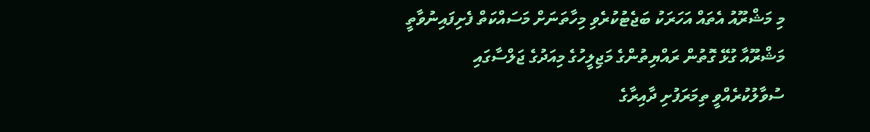މި މަޝްރޫއު އެތައް އަހަރަކު ބަޖެޓުކުރެވި މިހާތަނަށް މަސައްކަތް ފެށިފައިނުވާތީ މަޝްރޫއާ ގުޅޭ ގޮތުން ރައްޔިތުންގެ މަޖިލީހުގެ މިއަދުގެ ޖަލްސާގައި ސުވާލުކުރެއްވީ ތިމަރަފުށި ދާއިރާގެ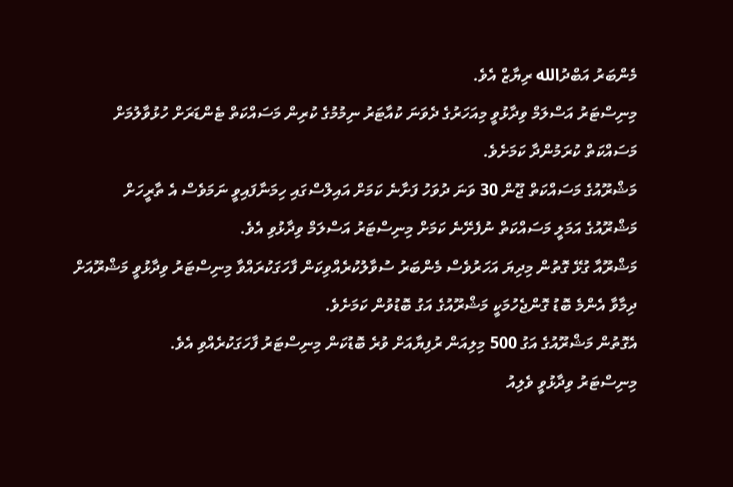މެންބަރު އަބްދުالله ރިޔާޒް އެވެ.
މިނިސްޓަރު އަސްލަމް ވިދާޅުވީ މިއަހަރުގެ ދެވަނަ ކުއާޓަރު ނިމުމުގެ ކުރިން މަސައްކަތް ޓެންޑަރަށް ހުޅުވާލުމަށް މަސައްކަތް ކުރަމުންދާ ކަމަށެވެ.
މަޝްރޫއުގެ މަސައްކަތް ޖޫން 30 ވަނަ ދުވަހު ފަށާނެ ކަމަށް އައިލްސްގައި ހިމަނާފައިވީ ނަމަވެސް އެ ތާރީހަށް މަޝްރޫއުގެ އަމަލީ މަސައްކަތް ނުފެށޭނެ ކަމަށް މިނިސްޓަރު އަސްލަމް ވިދާޅުވި އެވެ.
މަޝްރޫއާ ގުޅޭ ގޮތުން މިދިޔަ އަހަރުވެސް މެންބަރު ސުވާލުކުރެއްވިކަން ފާހަގަކުރައްވާ މިނިސްޓަރު ވިދާޅުވީ މަޝްރޫއަށް ދިމާވާ އެންމެ ބޮޑު ގޮންޖެހުމަކީ މަޝްރޫއުގެ އަގު ބޮޑުވުން ކަމަށެވެ.
އެގޮތުން މަޝްރޫއުގެ އަގު 500 މިލިއަން ރުފިޔާއަށް ވުރެ ބޮޑުކަން މިނިސްޓަރު ފާހަގަކުރެއްވި އެވެ.
މިނިސްޓަރު ވިދާޅުވީ ވެލިއު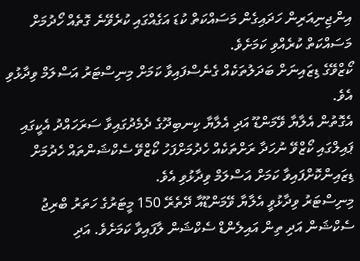އިންޖިނިއަރިން ހަދައިގެން މަސައްކަތް ކުޑަ އަގެއްގައި ކުރެވޭނެ ގޮތެއް ހޯދުމަށް މަސައްކަތް ކުރެއްވި ކަމަށެވެ.
ކޯޒްވޭގެ ޑިޒައިނަށް ބަދަލުތަކެއް ގެނެސްފައިވާ ކަމަށް މިނިސްޓަރު އަސްލަމް ވިދާޅުވި އެވެ.
އެގޮތުން އެލާޔާ ވޭމަންޑޫ އަދި އެލާޔާ ކިނބިދޫގެ ދެމެދުގައިވާ ސަރަހައްދު އެކީގައި ޕައިލްގައި ކޯޒްވޭ ނުހަދާ ރަށްތަކެއް ހެދުމަށްފަހު ކޯޒްވޭ ސެކްޝަންތައް ހެދުމަށް ޑިޒައިންކޮށްފައިވާ ކަމަށް އަސްލަމް ވިދާޅުވި އެވެ.
މިނިސްޓަރު ވިދާޅުވީ އެލާޔާ ވޭމަންޑޫއާ ދޭތެރޭ 150 މީޓަރުގެ ހަތަރު ބްރިޖު ސެކްޝަން އަދި ތިން އައިލެންޑް ސެކްޝަން ލާފައިވާ ކަމަށެވެ. އަދި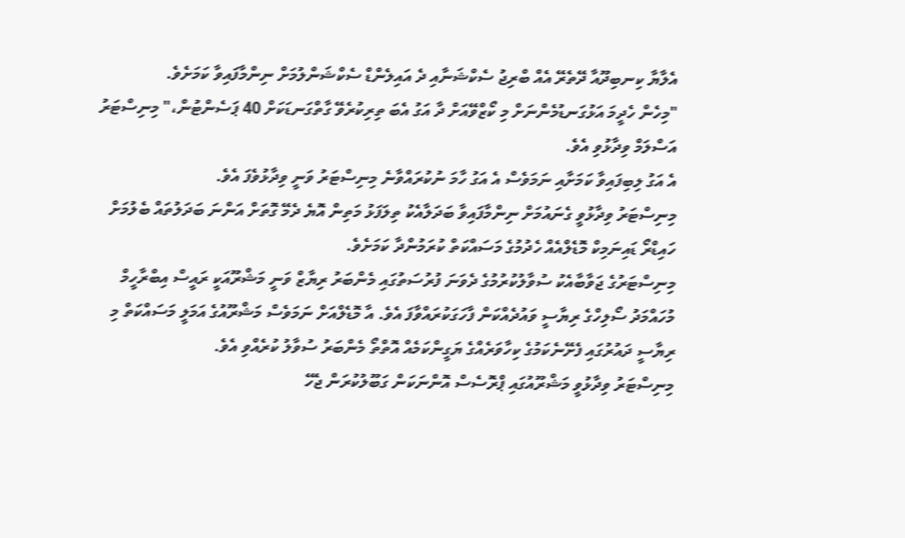އެލާޔާ ކިނބިދޫއާ ދޭތެރޭ އެއް ބްރިޖު ސެކްޝަނާއި ދެ އައިލެންޑް ސެކްޝަންލުމަށް ނިންމާފައިވާ ކަމަށެވެ.
"މިހެން ހެދީމަ އަޅުގަނޑުމެންނަށް މި ކޯޒްވޭއަށް ދާ އަގު އެބަ ތިރިކުރެވޭ ގާތްގަނޑަކަށް 40 ޕަސެންޓުން،" މިނިސްޓަރު އަސްލަމް ވިދާޅުވި އެވެ.
އެ އަގު ލިބިފައިވާ ކަމަށާއި ނަމަވެސް އެ އަގު ހާމަ ނުކުރައްވާނެ މިނިސްޓަރު ވަނީ ވިދާޅުވެފަ އެވެ.
މިނިސްޓަރު ވިދާޅުވީ ގެނައުމަށް ނިންމާފައިވާ ބަދަލާއެކު ތިލަފަޅު މަތިން އޮޔެ ދެމޭ ގޮތަށް އަންނަ ބަދަލުތައް ބެލުމަށް ހައިޑްރޯ ޑައިނަމިކް މޮޑެލްއެއް ހެދުމުގެ މަސައްކަތް ކުރަމުންދާ ކަމަށެވެ.
މިނިސްޓަރުގެ ޖަވާބާއެކު ސުވާލުކުރުމުގެ ދެވަނަ ފުރުސަތުގައި މެންބަރު ރިޔާޒް ވަނީ މަޝްރޫއަކީ ރައީސް އިބްރާހީމް މުހައްމަދު ސޯލިހްގެ ރިޔާސީ ވައުދެއްކަން ފާހަގަކުރައްވާފަ އެވެ. އާ މޮޑެލްއަށް ނަމަވެސް މަޝްރޫއުގެ އަމަލީ މަސައްކަތް މި ރިޔާސީ ދައުރުގައި ފެށޭނެކަމުގެ ކިހާވަރެއްގެ ޔަގީންކަމެއް އޮތްތޯ މެންބަރު ސުވާލު ކުރެއްވި އެވެ.
މިނިސްޓަރު ވިދާޅުވީ މަޝްރޫއުގައި ޕްރޮސެސް އޮންނަކަން ގަބޫލުކުރަން ޖެހޭ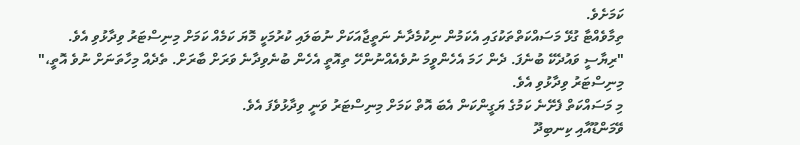ކަމަށެވެ.
ތިމާވެއްޓާ ގުޅޭ މަސައްކަތްތަކުގައި އެކަމުން ނިކުމެދާނެ ނަތީޖާއަކަށް ނުބަލައި ކުރުމަކީ މޮޔަ ކަމެއް ކަމަށް މިނިސްޓަރު ވިދާޅުވި އެވެ.
"ރިޔާސީ ވައުދެކޭ ބުނެފަ. ދެން ހަމަ އެހެންވީމަ ނުވެއެއްނުންހޭ ތިއޮތީ އެހެން ބުނެވިދާނެ ވަރަށް ބާރަށް. ތެދެއް މިހާތަނަށް ނުވެ އޮތީ،" މިނިސްޓަރު ވިދާޅުވި އެވެ.
މި މަސައްކަތް ފެށޭނެ ކަމުގެ ޔަގީންކަން އެބަ އޮތް ކަމަށް މިނިސްޓަރު ވަނީ ވިދާޅުވެފަ އެވެ.
ވޭމަންޑޫއާއި ކިނބިދޫ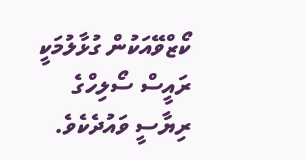ކޯޒްވޭއަކުން ގުޅާލުމަކީ ރައީސް ސޯލިހްގެ ރިޔާސީ ވައުދެކެވެ.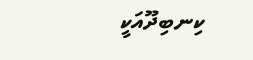ކިނބިދޫއަކީ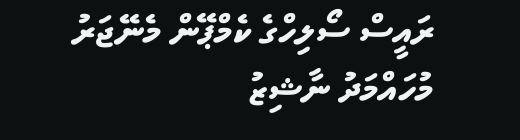ރައީސް ސޯލިހްގެ ކެމްޕޭން މެނޭޖަރު މުހައްމަދު ނާޝިޒު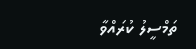ތަމްސީލު ކުރައްވާ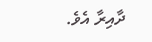ދާއިރާ އެވެ.